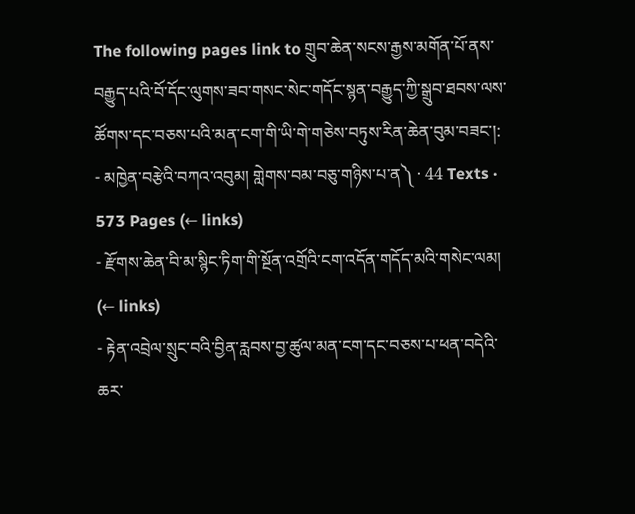The following pages link to གྲུབ་ཆེན་སངས་རྒྱས་མགོན་པོ་ནས་བརྒྱུད་པའི་བོ་དོང་ལུགས་ཟབ་གསང་སེང་གདོང་སྙན་བརྒྱུད་ཀྱི་སྒྲུབ་ཐབས་ལས་ཚོགས་དང་བཅས་པའི་མན་ངག་གི་ཡི་གེ་གཅེས་བཏུས་རིན་ཆེན་བུམ་བཟང་།:
- མཁྱེན་བརྩེའི་བཀའ་འབུམ། གླེགས་བམ་བཅུ་གཉིས་པ་ན༽ · 44 Texts · 573 Pages (← links)
- རྫོགས་ཆེན་བི་མ་སྙིང་ཏིག་གི་སྔོན་འགྲོའི་ངག་འདོན་གདོད་མའི་གསེང་ལམ། (← links)
- རྟེན་འབྲེལ་སྲུང་བའི་བྱིན་རླབས་བྱ་ཚུལ་མན་ངག་དང་བཅས་པ་ཕན་བདེའི་ཆར་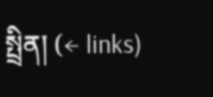སྤྲིན། (← links)